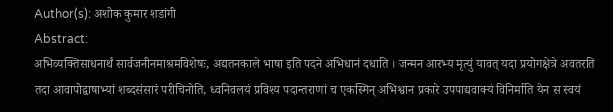Author(s): अशोक कुमार शडांगी
Abstract:
अभिव्यक्तिसाधनार्थं सार्वजनीनमाश्रमविशेषः, अद्यतनकाले भाषा इति पदने अभिधानं दधाति । जन्मन आरभ्य मृत्युं यावत् यदा प्रयोगक्षेत्रे अवतरति तदा आवापोद्वाषाभ्यां शब्दसंसारं परीचिनोति, ध्वनिवलयं प्रविश्य पदान्तराणां च एकस्मिन् अभिश्वान प्रकारे उपपाद्यवाक्यं विनिर्माति येन स स्वयं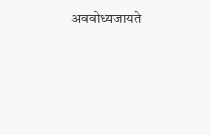अववोध्यजायते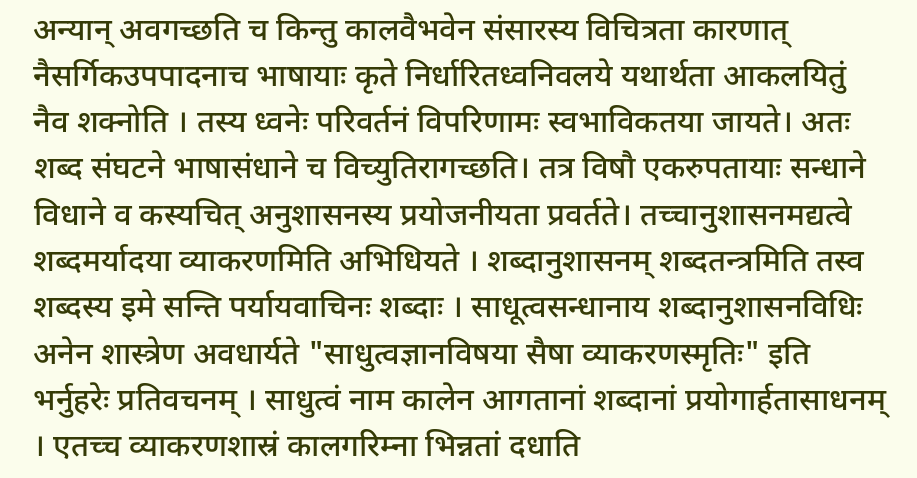अन्यान् अवगच्छति च किन्तु कालवैभवेन संसारस्य विचित्रता कारणात् नैसर्गिकउपपादनाच भाषायाः कृते निर्धारितध्वनिवलये यथार्थता आकलयितुं नैव शक्नोति । तस्य ध्वनेः परिवर्तनं विपरिणामः स्वभाविकतया जायते। अतः शब्द संघटने भाषासंधाने च विच्युतिरागच्छति। तत्र विषौ एकरुपतायाः सन्धाने विधाने व कस्यचित् अनुशासनस्य प्रयोजनीयता प्रवर्तते। तच्चानुशासनमद्यत्वे शब्दमर्यादया व्याकरणमिति अभिधियते । शब्दानुशासनम् शब्दतन्त्रमिति तस्व शब्दस्य इमे सन्ति पर्यायवाचिनः शब्दाः । साधूत्वसन्धानाय शब्दानुशासनविधिः अनेन शास्त्रेण अवधार्यते "साधुत्वज्ञानविषया सैषा व्याकरणस्मृतिः" इति भर्नुहरेः प्रतिवचनम् । साधुत्वं नाम कालेन आगतानां शब्दानां प्रयोगार्हतासाधनम् । एतच्च व्याकरणशास्रं कालगरिम्ना भिन्नतां दधाति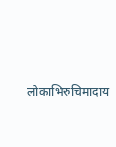लोकाभिरुचिमादाय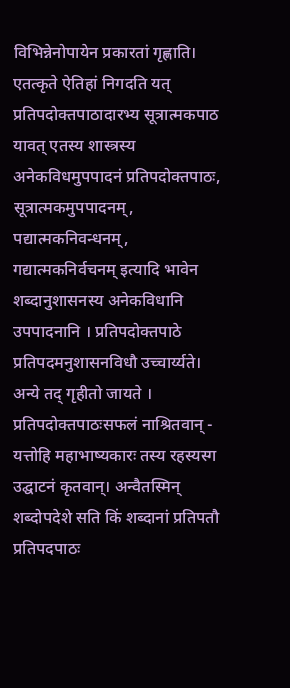विभिन्नेनोपायेन प्रकारतां गृह्णाति। एतत्कृते ऐतिहां निगदति यत् प्रतिपदोक्तपाठादारभ्य सूत्रात्मकपाठ यावत् एतस्य शास्त्रस्य अनेकविधमुपपादनं प्रतिपदोक्तपाठः, सूत्रात्मकमुपपादनम्, पद्यात्मकनिवन्धनम्, गद्यात्मकनिर्वचनम् इत्यादि भावेन शब्दानुशासनस्य अनेकविधानि उपपादनानि । प्रतिपदोक्तपाठे प्रतिपदमनुशासनविधौ उच्चार्य्यते। अन्ये तद् गृहीतो जायते । प्रतिपदोक्तपाठःसफलं नाश्रितवान् - यत्तोहि महाभाष्यकारः तस्य रहस्यस्ग उद्घाटनं कृतवान्। अन्वैतस्मिन् शब्दोपदेशे सति किं शब्दानां प्रतिपतौ प्रतिपदपाठः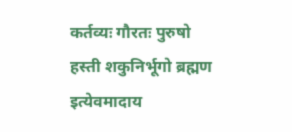कर्तव्यः गौरतः पुरुषो हस्ती शकुनिर्भूगो ब्रह्मण इत्येवमादाय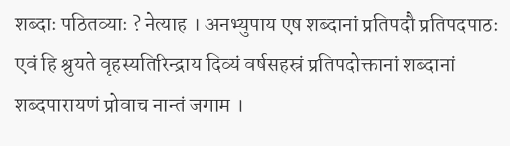शब्दाः पठितव्याः ? नेत्याह । अनभ्युपाय एष शब्दानां प्रतिपदौ प्रतिपदपाठः एवं हि श्रुयते वृहस्यतिरिन्द्राय दिव्यं वर्षसहस्रं प्रतिपदोक्तानां शब्दानां शब्दपारायणं प्रोवाच नान्तं जगाम ।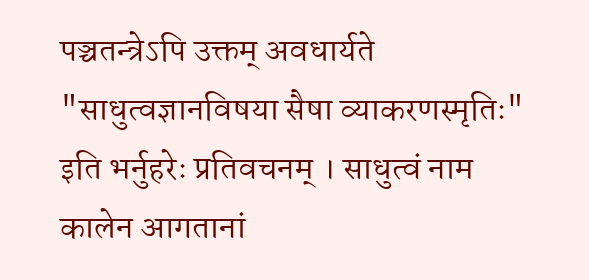पञ्चतन्त्रेऽपि उक्तम् अवधार्यते "साधुत्वज्ञानविषया सैषा व्याकरणस्मृतिः" इति भर्नुहरेः प्रतिवचनम् । साधुत्वं नाम कालेन आगतानां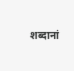शब्दानां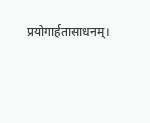प्रयोगार्हतासाधनम्।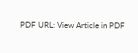PDF URL: View Article in PDF